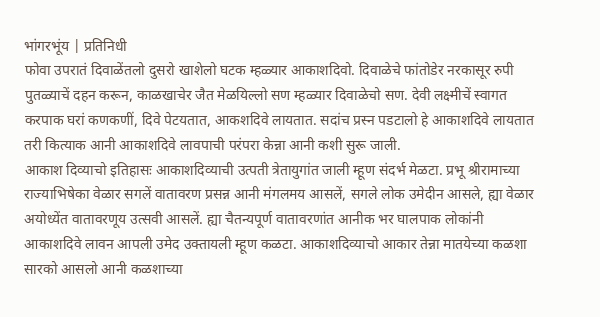भांगरभूंय | प्रतिनिधी
फोवा उपरातं दिवाळेंतलो दुसरो खाशेलो घटक म्हळ्यार आकाशदिवो. दिवाळेचे फांतोडेर नरकासूर रुपी पुतळ्याचें दहन करून, काळखाचेर जैत मेळयिल्लो सण म्हळ्यार दिवाळेचो सण. देवी लक्ष्मीचें स्वागत करपाक घरां कणकणीं, दिवे पेटयतात, आकशदिवे लायतात. सदांच प्रस्न पडटालो हे आकाशदिवे लायतात तरी कित्याक आनी आकाशदिवे लावपाची परंपरा केन्ना आनी कशी सुरू जाली.
आकाश दिव्याचो इतिहासः आकाशदिव्याची उत्पती त्रेतायुगांत जाली म्हूण संदर्भ मेळटा. प्रभू श्रीरामाच्या राज्याभिषेका वेळार सगलें वातावरण प्रसन्न आनी मंगलमय आसलें, सगले लोक उमेदीन आसले, ह्या वेळार अयोध्येंत वातावरणूय उत्सवी आसलें. ह्या चैतन्यपूर्ण वातावरणांत आनीक भर घालपाक लोकांनी आकाशदिवे लावन आपली उमेद उक्तायली म्हूण कळटा. आकाशदिव्याचो आकार तेन्ना मातयेच्या कळशा सारको आसलो आनी कळशाच्या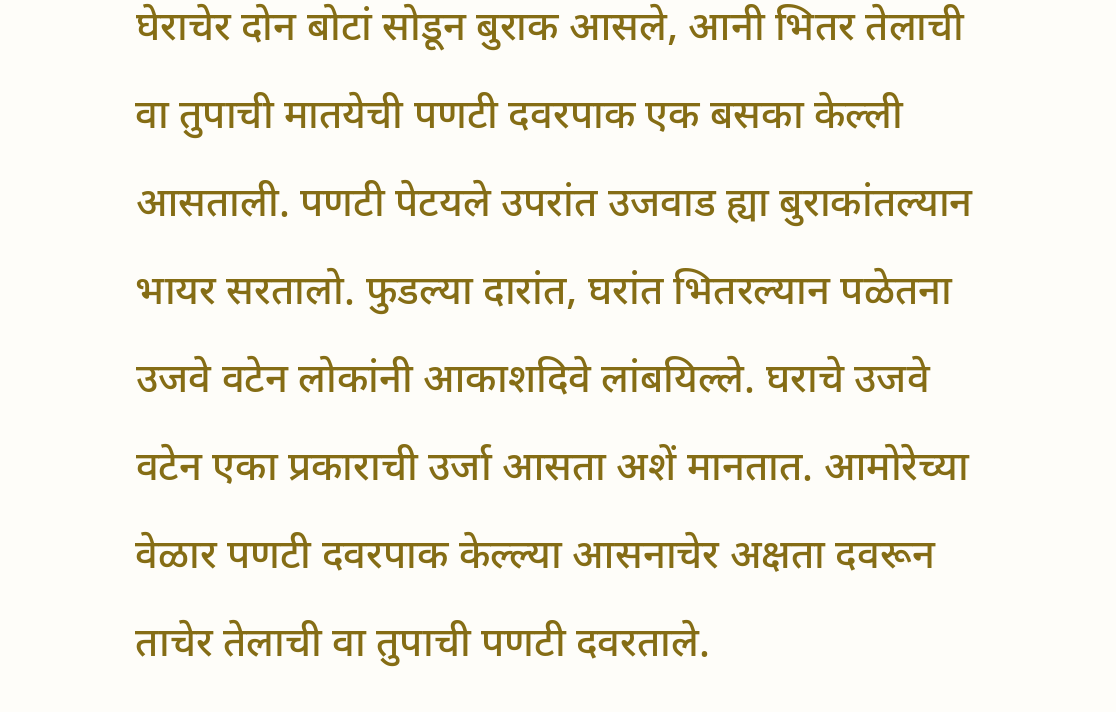घेराचेर दोन बोटां सोडून बुराक आसले, आनी भितर तेलाची वा तुपाची मातयेची पणटी दवरपाक एक बसका केल्ली आसताली. पणटी पेटयले उपरांत उजवाड ह्या बुराकांतल्यान भायर सरतालो. फुडल्या दारांत, घरांत भितरल्यान पळेतना उजवे वटेन लोकांनी आकाशदिवे लांबयिल्ले. घराचे उजवे वटेन एका प्रकाराची उर्जा आसता अशें मानतात. आमोरेच्या वेळार पणटी दवरपाक केल्ल्या आसनाचेर अक्षता दवरून ताचेर तेलाची वा तुपाची पणटी दवरताले.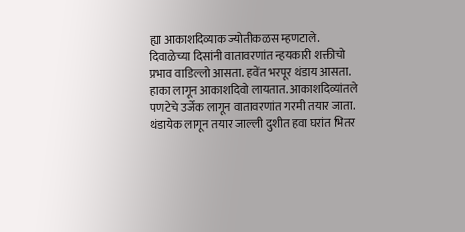ह्या आकाशदिव्याक ज्योतीकळस म्हणटाले.
दिवाळेच्या दिसांनी वातावरणांत न्हयकारी शक्तीचो प्रभाव वाडिल्लो आसता. हवेंत भरपूर थंडाय आसता. हाका लागून आकाशदिवो लायतात. आकाशदिव्यांतले पणटेचे उर्जेक लागून वातावरणांत गरमी तयार जाता. थंडायेक लागून तयार जाल्ली दुशीत हवा घरांत भितर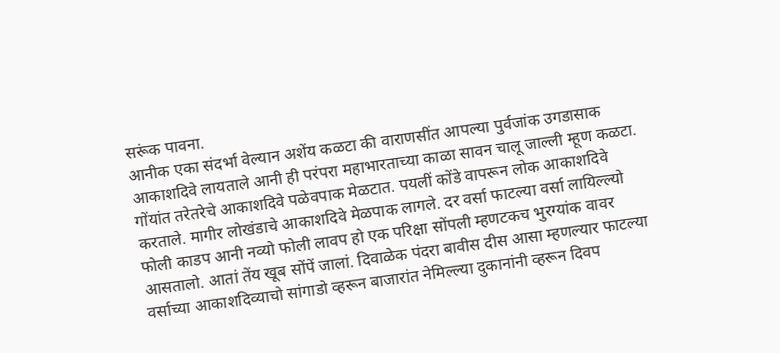सरूंक पावना.
आनीक एका संदर्भा वेल्यान अशेंय कळटा की वाराणसींत आपल्या पुर्वजांक उगडासाक आकाशदिवे लायताले आनी ही परंपरा महाभारताच्या काळा सावन चालू जाल्ली म्हूण कळटा.
गोंयांत तरेतरेचे आकाशदिवे पळेवपाक मेळटात. पयलीं कोंडे वापरून लोक आकाशदिवे करताले. मागीर लोखंडाचे आकाशदिवे मेळपाक लागले. दर वर्सा फाटल्या वर्सा लायिल्ल्यो फोली काडप आनी नव्यो फोली लावप हो एक परिक्षा सोंपली म्हणटकच भुरग्यांक वावर आसतालो. आतां तेंय खूब सोंपें जालां. दिवाळेक पंदरा बावीस दीस आसा म्हणल्यार फाटल्या वर्साच्या आकाशदिव्याचो सांगाडो व्हरून बाजारांत नेमिल्ल्या दुकानांनी व्हरून दिवप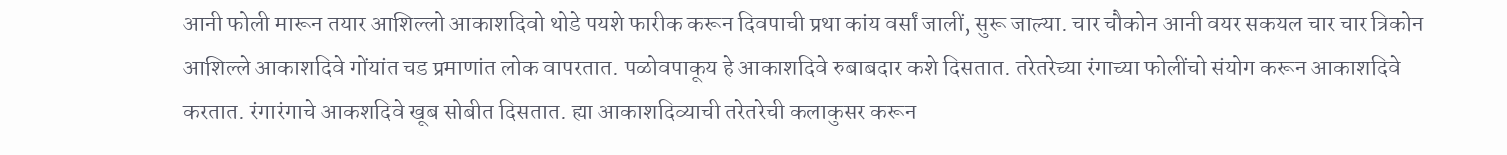आनी फोली मारून तयार आशिल्लो आकाशदिवो थोडे पयशे फारीक करून दिवपाची प्रथा कांय वर्सां जालीं, सुरू जाल्या. चार चौकोन आनी वयर सकयल चार चार त्रिकोन आशिल्ले आकाशदिवे गोंयांत चड प्रमाणांत लोक वापरतात. पळोवपाकूय हे आकाशदिवे रुबाबदार कशे दिसतात. तरेतरेच्या रंगाच्या फोलींचो संयोग करून आकाशदिवे करतात. रंगारंगाचे आकशदिवे खूब सोबीत दिसतात. ह्या आकाशदिव्याची तरेतरेची कलाकुसर करून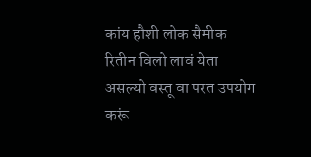कांय हौशी लोक सैमीक रितीन विलो लावं येता असल्यो वस्तू वा परत उपयोग करूं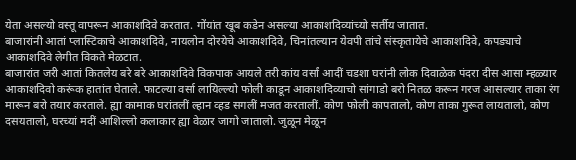येता असल्यो वस्तू वापरून आकाशदिवे करतात. गोंयांत खूब कडेन असल्या आकाशदिव्यांच्यो सर्तीय जातात.
बाजारांनी आतां प्लास्टिकाचे आकाशदिवे, नायलोन दोरयेचे आकाशदिवे, चिनांतल्यान येवपी तांचे संस्कृतायेचे आकाशदिवे, कपड्याचे आकाशदिवे लेगीत विकते मेळटात.
बाजारांत जरी आतां कितलेय बरे बरे आकाशदिवे विकपाक आयले तरी कांय वर्सां आदीं चडशा घरांनी लोक दिवाळेक पंदरा दीस आसा म्हळ्यार आकाशदिवो करूंक हातांत घेताले. फाटल्या वर्सा लायिल्ल्यो फोली काडून आकाशदिव्याचो सांगाडो बरो नितळ करून गरज आसल्यार ताका रंग मारून बरो तयार करताले. ह्या कामाक घरांतलीं ल्हान व्हड सगलीं मजत करतालीं. कोण फोली कापतालो, कोण ताका गुरूत लायतालो, कोण दसयतालो, घरच्यां मदीं आशिल्लो कलाकार ह्या वेळार जागो जातालो. जुळून मेळून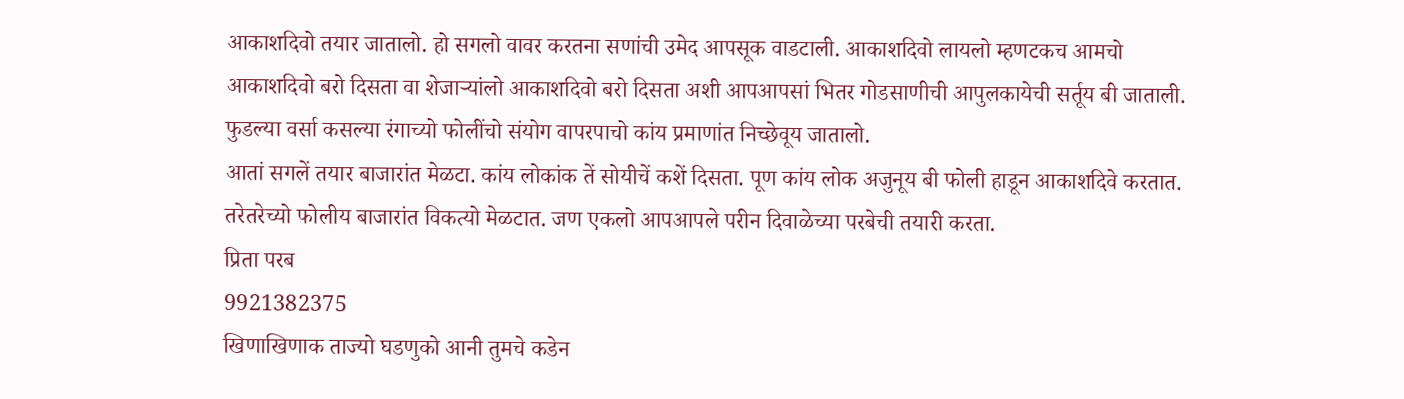आकाशदिवो तयार जातालो. हो सगलो वावर करतना सणांची उमेद आपसूक वाडटाली. आकाशदिवो लायलो म्हणटकच आमचो आकाशदिवो बरो दिसता वा शेजाऱ्यांलो आकाशदिवो बरो दिसता अशी आपआपसां भितर गोडसाणीची आपुलकायेची सर्तूय बी जाताली. फुडल्या वर्सा कसल्या रंगाच्यो फोलींचो संयोग वापरपाचो कांय प्रमाणांत निच्छेवूय जातालो.
आतां सगलें तयार बाजारांत मेळटा. कांय लोकांक तें सोयीचें कशें दिसता. पूण कांय लोक अजुनूय बी फोली हाडून आकाशदिवे करतात. तरेतरेच्यो फोलीय बाजारांत विकत्यो मेळटात. जण एकलो आपआपले परीन दिवाळेच्या परबेची तयारी करता.
प्रिता परब
9921382375
खिणाखिणाक ताज्यो घडणुको आनी तुमचे कडेन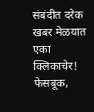संबंदीत दरेक खबर मेळयात एका क्लिकाचेर! फेसबूक,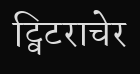ट्विटराचेर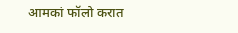आमकां फॉलो करात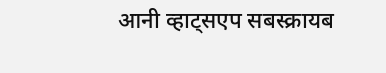आनी व्हाट्सएप सबस्क्रायब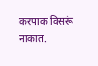करपाक विसरूं नाकात.